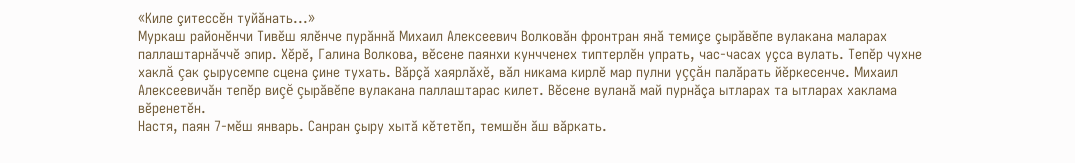«Киле çитессĕн туйăнать...»
Муркаш районĕнчи Тивĕш ялĕнче пурăннă Михаил Алексеевич Волковăн фронтран янă темиçе çырăвĕпе вулакана маларах паллаштарнăччĕ эпир. Хĕрĕ, Галина Волкова, вĕсене паянхи кунчченех типтерлĕн упрать, час-часах уçса вулать. Тепĕр чухне хаклă çак çырусемпе сцена çине тухать. Вăрçă хаярлăхĕ, вăл никама кирлĕ мар пулни уççăн палăрать йĕркесенче. Михаил Алексеевичăн тепĕр виçĕ çырăвĕпе вулакана паллаштарас килет. Вĕсене вуланă май пурнăçа ытларах та ытларах хаклама вĕренетĕн.
Настя, паян 7-мĕш январь. Санран çыру хытă кĕтетĕп, темшĕн ăш вăркать.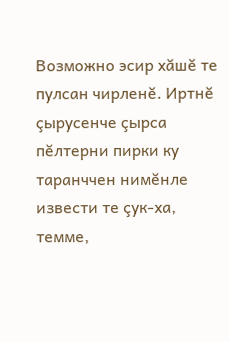Возможно эсир хăшĕ те пулсан чирленĕ. Иртнĕ çырусенче çырса пĕлтерни пирки ку таранччен нимĕнле извести те çук-ха, темме,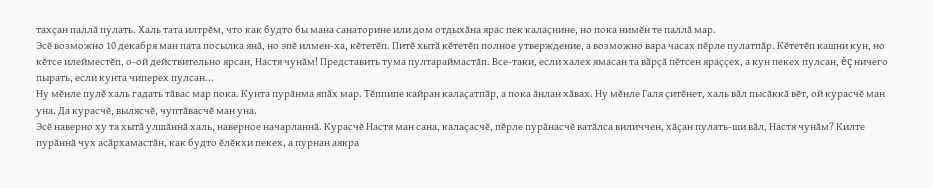тахçан паллă пулать. Халь тата илтрĕм, что как будто бы мана санаторине или дом отдыхăна ярас пек калаçнине, но пока нимĕн те паллă мар.
Эсĕ возможно 10 декабря ман пата посылка янă, но эпĕ илмен-ха, кĕтетĕп. Питĕ хытă кĕтетĕп полное утверждение, а возможно вара часах пĕрле пулатпăр. Кĕтетĕп кашни кун, но кĕтсе илейместĕп, о-ой действительно ярсан, Настя чунăм! Представить тума пултараймастăп. Все-таки, если халех ямасан та вăрçă пĕтсен яраççех, а кун пекех пулсан, ĕç ничего пырать, если кунта чиперех пулсан...
Ну мĕнле пулĕ халь гадать тăвас мар пока. Кунта пурăнма япăх мар. Тĕппипе кайран калаçатпăр, а пока ăнлан хăвах. Ну мĕнле Галя çитĕнет, халь вăл пысăккă вĕт, ой курасчĕ ман уна. Да курасчĕ, вылясчĕ, чуптăвасчĕ ман уна.
Эсĕ наверно ху та хытă улшăннă халь, наверное начарланнă. Курасчĕ Настя ман сана, калаçасчĕ, пĕрле пурăнасчĕ ватăлса виличчен, хăçан пулать-ши вăл, Настя чунăм? Килте пурăннă чух асăрхамастăн, как будто ĕлĕкхи пекех, а пурнан аякра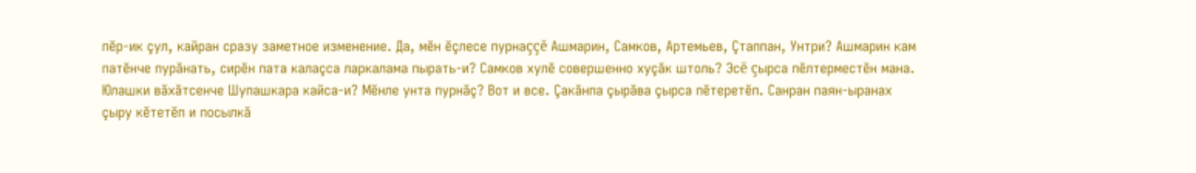пĕр-ик çул, кайран сразу заметное изменение. Да, мĕн ĕçлесе пурнаççĕ Ашмарин, Самков, Артемьев, Çтаппан, Унтри? Ашмарин кам патĕнче пурăнать, сирĕн пата калаçса ларкалама пырать-и? Самков хулĕ совершенно хуçăк штоль? Эсĕ çырса пĕлтерместĕн мана.
Юлашки вăхăтсенче Шупашкара кайса-и? Мĕнле унта пурнăç? Вот и все. Çакăнпа çырăва çырса пĕтеретĕп. Санран паян-ыранах çыру кĕтетĕп и посылкă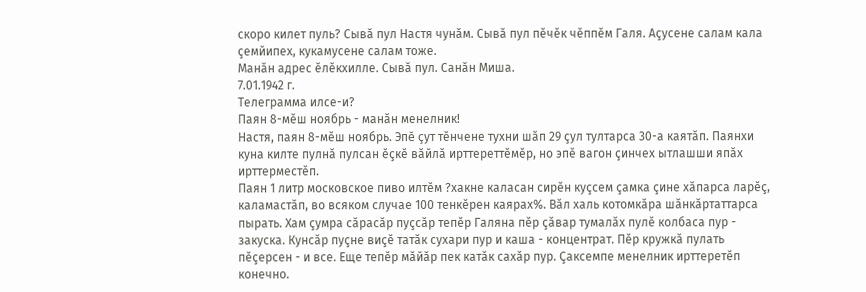скоро килет пуль? Сывă пул Настя чунăм. Сывă пул пĕчĕк чĕппĕм Галя. Аçусене салам кала çемйипех, кукамусене салам тоже.
Манăн адрес ĕлĕкхилле. Сывă пул. Санăн Миша.
7.01.1942 г.
Телеграмма илсе-и?
Паян 8-мĕш ноябрь - манăн менелник!
Настя, паян 8-мĕш ноябрь. Эпĕ çут тĕнчене тухни шăп 29 çул тултарса 30-а каятăп. Паянхи куна килте пулнă пулсан ĕçкĕ вăйлă ирттереттĕмĕр, но эпĕ вагон çинчех ытлашши япăх ирттерместĕп.
Паян 1 литр московское пиво илтĕм ?хакне каласан сирĕн куçсем çамка çине хăпарса ларĕç, каламастăп, во всяком случае 100 тенкĕрен каярах%. Вăл халь котомкăра шăнкăртаттарса пырать. Хам çумра сăрасăр пуçсăр тепĕр Галяна пĕр çăвар тумалăх пулĕ колбаса пур - закуска. Кунсăр пуçне виçĕ татăк сухари пур и каша - концентрат. Пĕр кружкă пулать пĕçерсен - и все. Еще тепĕр мăйăр пек катăк сахăр пур. Çаксемпе менелник ирттеретĕп конечно.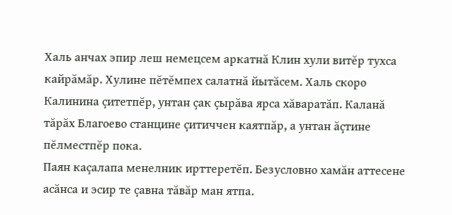Халь анчах эпир леш немецсем аркатнă Клин хули витĕр тухса кайрăмăр. Хулине пĕтĕмпех салатнă йытăсем. Халь скоро Калинина çитетпĕр, унтан çак çырăва ярса хăваратăп. Каланă тăрăх Благоево станцине çитиччен каятпăр, а унтан ăçтине пĕлместпĕр пока.
Паян каçалапа менелник ирттеретĕп. Безусловно хамăн аттесене асăнса и эсир те çавна тăвăр ман ятпа.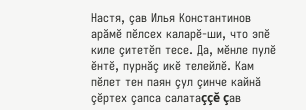Настя, çав Илья Константинов арăмĕ пĕлсех каларĕ-ши, что эпĕ киле çитетĕп тесе. Да, мĕнле пулĕ ĕнтĕ, пурнăç икĕ телейлĕ. Кам пĕлет тен паян çул çинче кайнă çĕртех çапса салатаççĕ çав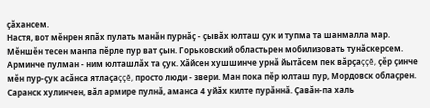çăхансем.
Настя, вот мĕнрен япăх пулать манăн пурнăç - çывăх юлташ çук и тупма та шанмалла мар. Мĕншĕн тесен манпа пĕрле пур ват çын. Горьковский областьрен мобилизовать тунăскерсем. Арминче пулман - ним юлташлăх та çук. Хăйсен хушшинче урнă йытăсем пек вăрçаççĕ, çĕр çинче мĕн пур-çук асăнса ятлаçаççĕ, просто люди - звери. Ман пока пĕр юлташ пур, Мордовск облаçрен. Саранск хулинчен, вăл армире пулнă, аманса 4 уйăх килте пурăннă. Çавăн-па халь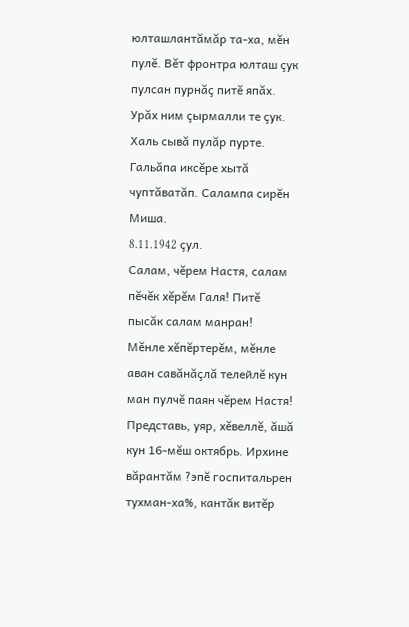юлташлантăмăр та-ха, мĕн пулĕ. Вĕт фронтра юлташ çук пулсан пурнăç питĕ япăх. Урăх ним çырмалли те çук. Халь сывă пулăр пурте. Гальăпа иксĕре хытă чуптăватăп. Салампа сирĕн Миша.
8.11.1942 çул.
Салам, чĕрем Настя, салам пĕчĕк хĕрĕм Галя! Питĕ пысăк салам манран!
Мĕнле хĕпĕртерĕм, мĕнле аван савăнăçлă телейлĕ кун ман пулчĕ паян чĕрем Настя! Представь, уяр, хĕвеллĕ, ăшă кун 16-мĕш октябрь. Ирхине вăрантăм ?эпĕ госпитальрен тухман-ха%, кантăк витĕр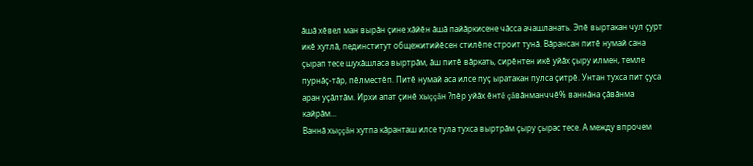ăшă хĕвел ман вырăн çине хăйĕн ăшă пайăркисене чăсса ачашланать. Эпĕ выртакан чул çурт икĕ хутлă, пединститут общежитийĕсен стилĕпе строит тунă. Вăрансан питĕ нумай сана çырап тесе шухăшласа выртрăм, ăш питĕ вăркать, сирĕнтен икĕ уйăх çыру илмен, темле пурнăç-тăр, пĕлместĕп. Питĕ нумай аса илсе пуç ыратакан пулса çитрĕ. Унтан тухса пит çуса аран уçăлтăм. Ирхи апат çинĕ хыççăн ?пĕр уйăх ĕнтĕ çăвăнманччĕ% ваннăна çăвăнма кайрăм...
Ваннă хыççăн хутпа кăранташ илсе тула тухса выртрăм çыру çырас тесе. А между впрочем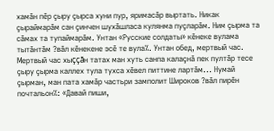хамăн пĕр çыру çырса хуни пур, яримасăр выртать. Никак çыраймарăм сан çинчен шухăшласа кулянма пуçларăм. Ним çырма та сăмах та тупаймарăм. Унтан «Русские солдаты» кĕнеке вулама тытăнтăм ?вăл кĕнекене эсĕ те вула%. Унтан обед, мертвый час. Мертвый час хыççăн татах ман хуть санпа калаçнă пек пултăр тесе çыру çырма каллех тула тухса хĕвел питтине лартăм... Нумай çырман, ман пата хамăр частьри замполит Широков ?вăл пирĕн почтальон%: «Давай пиши,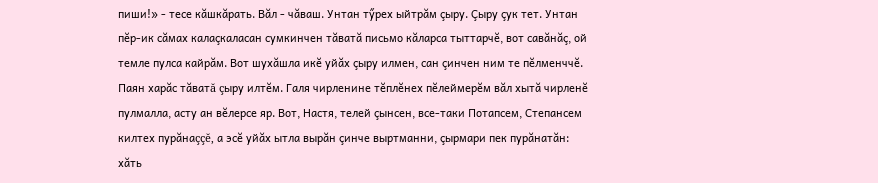пиши!» - тесе кăшкăрать. Вăл - чăваш. Унтан тӳрех ыйтрăм çыру. Çыру çук тет. Унтан пĕр-ик сăмах калаçкаласан сумкинчен тăватă письмо кăларса тыттарчĕ, вот савăнăç, ой темле пулса кайрăм. Вот шухăшла икĕ уйăх çыру илмен, сан çинчен ним те пĕлменччĕ. Паян харăс тăватă çыру илтĕм. Галя чирленине тĕплĕнех пĕлеймерĕм вăл хытă чирленĕ пулмалла, асту ан вĕлерсе яр. Вот, Настя, телей çынсен, все-таки Потапсем, Степансем килтех пурăнаççĕ, а эсĕ уйăх ытла вырăн çинче выртманни, çырмари пек пурăнатăн: хăть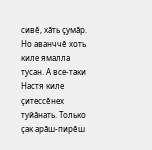сивĕ, хăть çумăр. Но аванччĕ хоть киле ямалла тусан. А все-таки Настя киле çитессĕнех туйăнать. Только çак арăш-пирĕш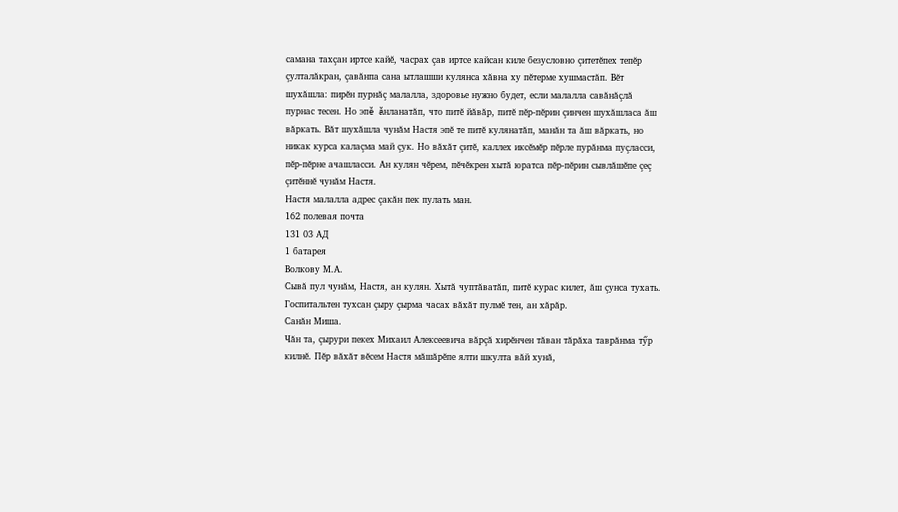самана тахçан иртсе кайĕ, часрах çав иртсе кайсан киле безусловно çитетĕпех тепĕр çулталăкран, çавăнпа сана ытлашши кулянса хăвна ху пĕтерме хушмастăп. Вĕт шухăшла: пирĕн пурнăç малалла, здоровье нужно будет, если малалла савăнăçлă пурнас тесен. Но эпĕ ăнланатăп, что питĕ йăвăр, питĕ пĕр-пĕрин çинчен шухăшласа ăш вăркать. Вăт шухăшла чунăм Настя эпĕ те питĕ кулянатăп, манăн та ăш вăркать, но никак курса калаçма май çук. Но вăхăт çитĕ, каллех иксĕмĕр пĕрле пурăнма пуçласси, пĕр-пĕрне ачашласси. Ан кулян чĕрем, пĕчĕкрен хытă юратса пĕр-пĕрин сывлăшĕпе çеç çитĕннĕ чунăм Настя.
Настя малалла адрес çакăн пек пулать ман.
162 полевая почта
131 03 АД
1 батарея
Волкову М.А.
Сывă пул чунăм, Настя, ан кулян. Хытă чуптăватăп, питĕ курас килет, ăш çунса тухать.
Госпитальтен тухсан çыру çырма часах вăхăт пулмĕ тен, ан хăрăр.
Санăн Миша.
Чăн та, çырури пекех Михаил Алексеевича вăрçă хирĕнчен тăван тăрăха таврăнма тӳр килнĕ. Пĕр вăхăт вĕсем Настя мăшăрĕпе ялти шкулта вăй хунă,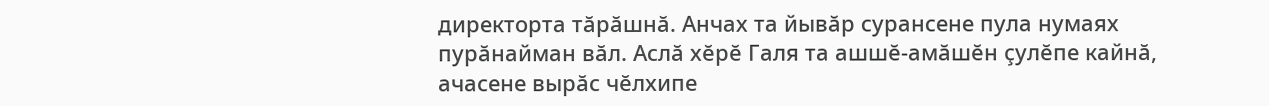директорта тăрăшнă. Анчах та йывăр сурансене пула нумаях пурăнайман вăл. Аслă хĕрĕ Галя та ашшĕ-амăшĕн çулĕпе кайнă, ачасене вырăс чĕлхипе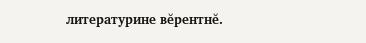литературине вĕрентнĕ.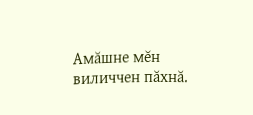Амăшне мĕн виличчен пăхнă.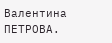Валентина ПЕТРОВА.